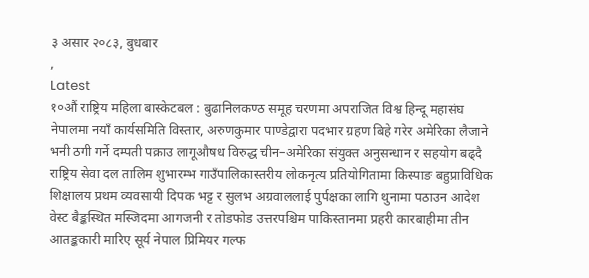३ असार २०८३, बुधबार
,
Latest
१०औं राष्ट्रिय महिला बास्केटबल : बुढानिलकण्ठ समूह चरणमा अपराजित विश्व हिन्दू महासंघ नेपालमा नयाँ कार्यसमिति विस्तार, अरुणकुमार पाण्डेद्वारा पदभार ग्रहण बिहे गरेर अमेरिका लैजाने भनी ठगी गर्ने दम्पती पक्राउ लागूऔषध विरुद्ध चीन–अमेरिका संयुक्त अनुसन्धान र सहयोग बढ्दै राष्ट्रिय सेवा दल तालिम शुभारम्भ गाउँपालिकास्तरीय लोकनृत्य प्रतियोगितामा किस्पाङ बहुप्राविधिक शिक्षालय प्रथम व्यवसायी दिपक भट्ट र सुलभ अग्रवाललाई पुर्पक्षका लागि थुनामा पठाउन आदेश वेस्ट बैङ्कस्थित मस्जिदमा आगजनी र तोडफोड उत्तरपश्चिम पाकिस्तानमा प्रहरी कारबाहीमा तीन आतङ्ककारी मारिए सूर्य नेपाल प्रिमियर गल्फ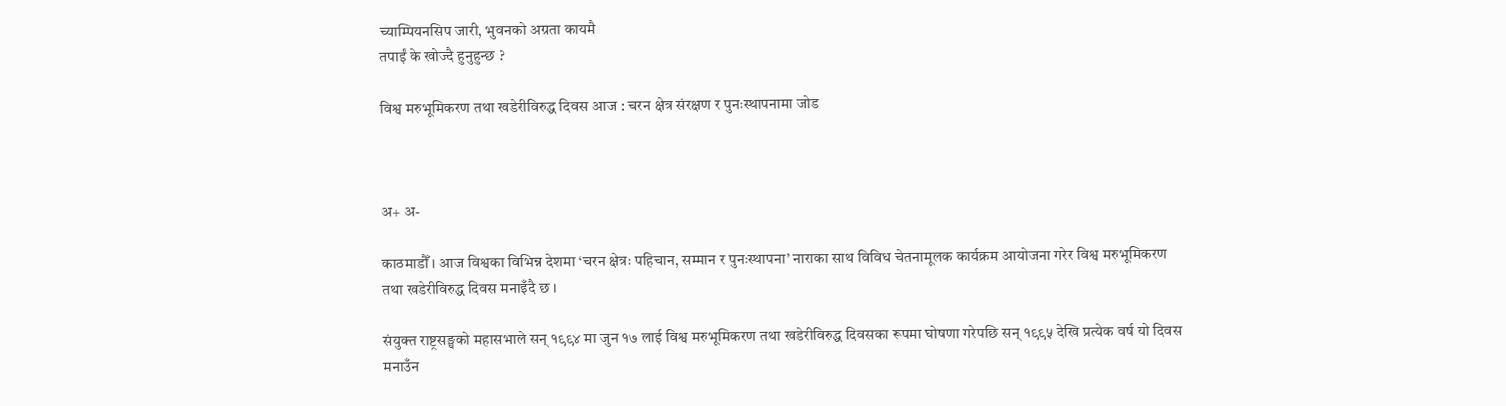च्याम्पियनसिप जारी, भुवनको अग्रता कायमै
तपाईं के खोज्दै हुनुहुन्छ ?

विश्व मरुभूमिकरण तथा खडेरीविरुद्ध दिवस आज : चरन क्षेत्र संरक्षण र पुनःस्थापनामा जोड



अ+ अ-

काठमाडौँ । आज विश्वका विभिन्न देशमा ‘चरन क्षेत्रः पहिचान, सम्मान र पुनःस्थापना’ नाराका साथ विविध चेतनामूलक कार्यक्रम आयोजना गरेर विश्व मरुभूमिकरण तथा खडेरीविरुद्ध दिवस मनाइँदै छ ।

संयुक्त राष्ट्रसङ्घको महासभाले सन् १९९४ मा जुन १७ लाई विश्व मरुभूमिकरण तथा खडेरीविरुद्ध दिवसका रूपमा घोषणा गरेपछि सन् १९९५ देखि प्रत्येक वर्ष यो दिवस मनाउँन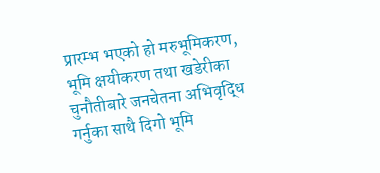प्रारम्भ भएको हो मरुभूमिकरण, भूमि क्षयीकरण तथा खडेरीका चुनौतीबारे जनचेतना अभिवृद्धि गर्नुका साथै दिगो भूमि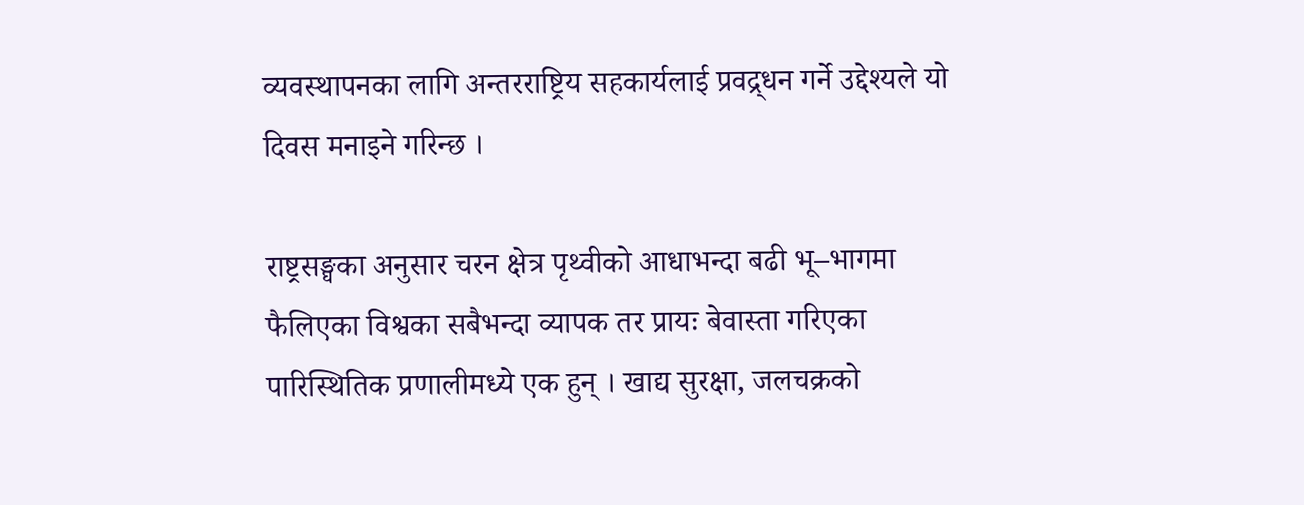व्यवस्थापनका लागि अन्तरराष्ट्रिय सहकार्यलाई प्रवद्र्धन गर्ने उद्देश्यले यो दिवस मनाइने गरिन्छ ।

राष्ट्रसङ्घका अनुसार चरन क्षेत्र पृथ्वीको आधाभन्दा बढी भू–भागमा फैलिएका विश्वका सबैभन्दा व्यापक तर प्रायः बेवास्ता गरिएका पारिस्थितिक प्रणालीमध्ये एक हुन् । खाद्य सुरक्षा, जलचक्रको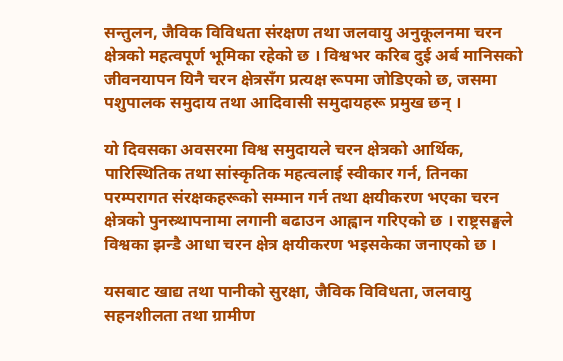सन्तुलन, जैविक विविधता संरक्षण तथा जलवायु अनुकूलनमा चरन क्षेत्रको महत्वपूर्ण भूमिका रहेको छ । विश्वभर करिब दुई अर्ब मानिसको जीवनयापन यिनै चरन क्षेत्रसँग प्रत्यक्ष रूपमा जोडिएको छ, जसमा पशुपालक समुदाय तथा आदिवासी समुदायहरू प्रमुख छन् ।

यो दिवसका अवसरमा विश्व समुदायले चरन क्षेत्रको आर्थिक, पारिस्थितिक तथा सांस्कृतिक महत्वलाई स्वीकार गर्न, तिनका परम्परागत संरक्षकहरूको सम्मान गर्न तथा क्षयीकरण भएका चरन क्षेत्रको पुनस्र्थापनामा लगानी बढाउन आह्वान गरिएको छ । राष्ट्रसङ्घले विश्वका झन्डै आधा चरन क्षेत्र क्षयीकरण भइसकेका जनाएको छ ।

यसबाट खाद्य तथा पानीको सुरक्षा, जैविक विविधता, जलवायु सहनशीलता तथा ग्रामीण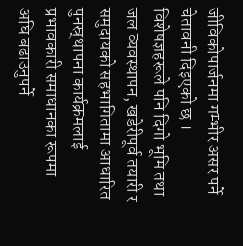जीविकोपार्जनमा गम्भीर असर पर्ने चेतावनी दिइएको छ । विशेषज्ञहरूले पनि दिगो भूमि तथा जल व्यवस्थापन, खडेरीपूर्व तयारी र समुदायको सहभागितामा आधारित पुनस्र्थापना कार्यक्रमलाई प्रभावकारी समाधानका रूपमा अघि बढाउनुपर्ने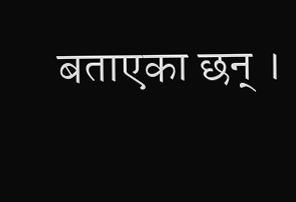बताएका छन् ।